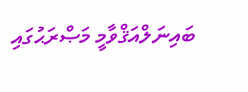ބައިނަލްއަޤްވާމީ މަޞްރަޙުގައި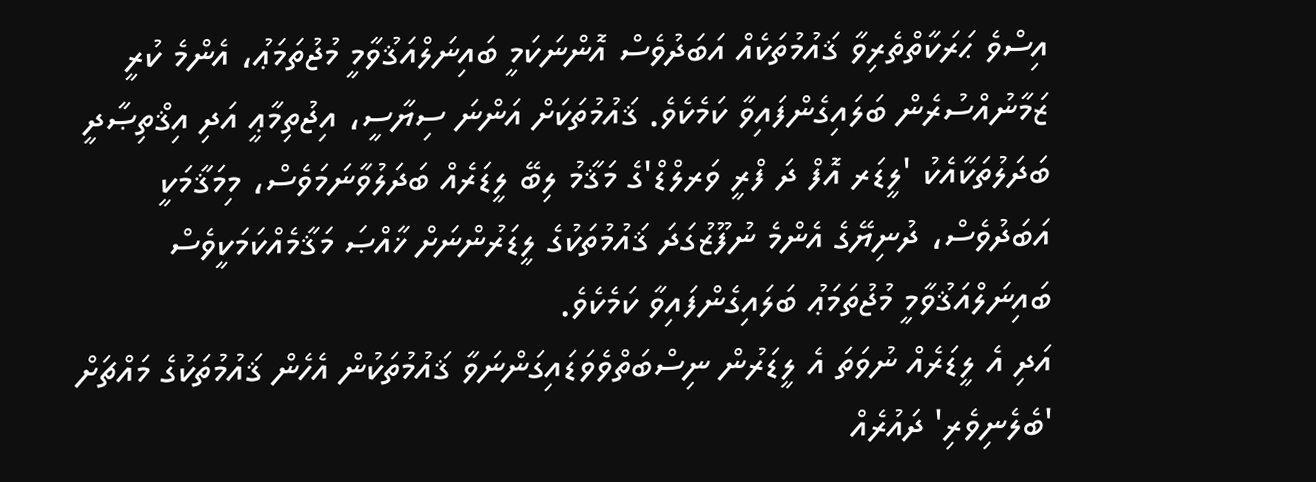އިސްވެ ޙަރަކާތްތެރިވާ ޤައުމުތަކެއް އަބަދުވެސް އޮންނަކަމީ ބައިނަލްއަޤުވާމީ މުޖުތަމަޢު، އެންމެ ކުރީ ޒަމާނުއްސުރެން ބަލައިގެންފައިވާ ކަމެކެވެ. ޤައުމުތަކަށް އަންނަ ސިޔާސީ، އިޖުތިމާޢީ އަދި އިޤްތިޞާދީ ބަދަލުތަކާއެކު 'ލީޑަރ އޮފް ދަ ފްރީ ވަރލްޑް'ގެ މަޤާމު ލިބޭ ލީޑަރެއް ބަދަލުވާނަމަވެސް، މިމަޤާމަކީ އަބަދުވެސް، ދުނިޔޭގެ އެންމެ ނުފޫޒުގަދަ ޤައުމުތަކުގެ ލީޑަރުންނަށް ޚާއްޞަ މަޤާމެއްކަމަކީވެސް ބައިނަލްއަޤުވާމީ މުޖުތަމަޢު ބަލައިގެންފައިވާ ކަމެކެވެ.
އަދި އެ ލީޑަރެއް ނުވަތަ އެ ލީޑަރުން ނިސްބަތްވެވަޑައިގަންނަވާ ޤައުމުތަކުން އެހެން ޤައުމުތަކުގެ މައްޗަށް 'ބެލެނިވެރި' ދައުރެއް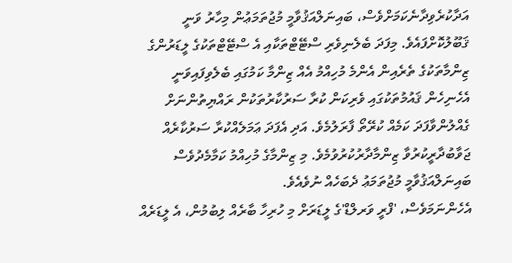އަދާކުރެވިދާނެކަމަށްވެސް، ބައިނަލްއަޤުވާމީ މުޖުތަމަޢުން މިހާރު ވަނީ ޤަބޫލުކޮށްފައެވެ. މިފަދަ ބެލެނިވެރި ސްޓޭޓްތަކާއި އެ ސްޓޭޓްތަކުގެ ލީޑަރުންގެ ޒިންމާތަކުގެ ތެރެއިން އެންމެ މުހިއްމު އެއް ޒިންމާ ކަމުގައި ބެލެވިފައިވަނީ އެހެނިހެން ޤައުމުތަކުގައި ވެރިކަން ކުރާ ސަރުކާރުތަކުން ރައްޔިތުންނަށް ގެއްލުންވާފަދަ ކަމެއް ކުރޭތޯ ފާރަލުމެވެ. އަދި އެފަދަ ޢަމަލެއްކުރާ ސަރުކާރެއް ޖަވާބުދާރީކުރުވާ ޒިންމާދާރުކުރުވުމެވެ. މި ޒިންމާގެ މުހިއްމު ކަމާމެދުވެސް ބައިނަލްއަޤުވާމީ މުޖުތަމަޢު ދެބަހެއް ނުވެއެވެ.
އެހެންނަމަވެސް، 'ފްރީ ވަރލްޑް'ގެ ލީޑަރަށް މި ހުރިހާ ބާރެއް ލިބުމުން، އެ ލީޑަރެއް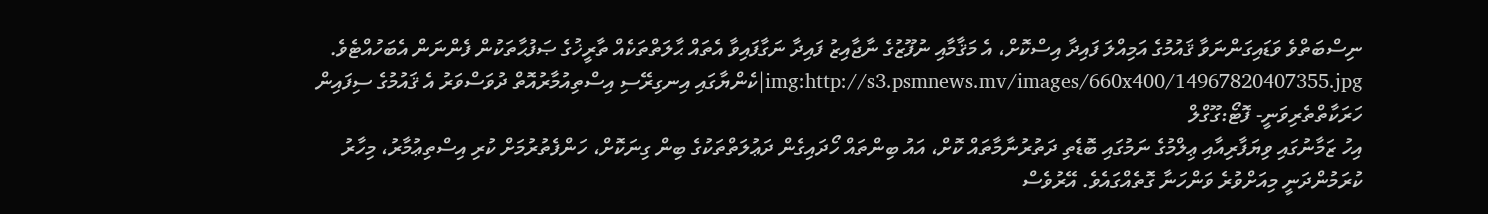ނިސްބަތްވެ ވަޑައިގަންނަވާ ޤައުމުގެ އަމިއްލަ ފައިދާ އިސްކޮށް، އެ މަޤާމާއި ނުފޫޒުގެ ނާޖާއިޒު ފައިދާ ނަގާފައިވާ އެތައް ޙާލަތްތަކެއް ތާރީޚުގެ ޞަފުޙާތަކުން ފެންނަން އެބަހުއްޓެވެ.
img:http://s3.psmnews.mv/images/660x400/14967820407355.jpg|ކެންޔާގައި އިނގިރޭސި އިސްތިއުމާރުއޮތް ދުވަސްވަރު އެ ޤައުމުގެ ސިފައިން ހަރަކާތްތެރިވަނީ- ފޮޓޯ:ގޫގްލް
އިހު ޒަމާނުގައި ވިޔަފާރިއާއި ޢިލްމުގެ ނަމުގައި ބޮޑެތި ދަތުރުނާމާތައް ކޮށް، އައު ބިންތައް ހޯދައިގެން ދަޢުލަތްތަކުގެ ބިން ގިނަކޮށް، ހަންފެތުރުމަށް ކުރި އިސްތިޢުމާރު، މިހާރު ކުރަމުންދަނީ މިއަށްވުރެ ވަންހަނާ ގޮތެއްގައެވެ. އޭރުވެސް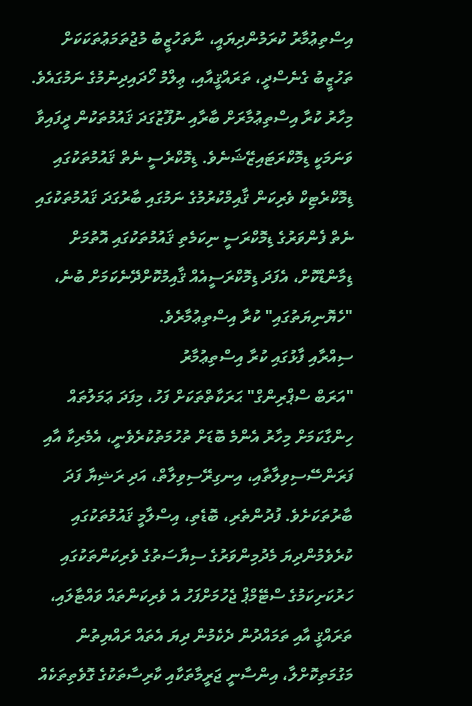އިސްތިޢުމާރު ކުރަމުންދިޔައީ، ނާތަހުޒީބު މުޖުތަމަޢުތަކަކަށް ތަހުޒީބު ގެނެސްދީ، ތަރައްޤީއާއި، ޢިލްމު ހޯދައިދިނުމުގެ ނަމުގައެވެ. މިހާރު ކުރާ އިސްތިޢުމާރަށް ބާރާއި ނުފޫޒުގަދަ ޤައުމުތަކުން ދީފައިވާ ވަނަމަކީ ޑިމޮކްރަޓައިޒޭޝަނެވެ. ޑިމޮކްރެސީ ނެތް ޤައުމުތަކުގައި ޑިމޮކްރެޓިކް ވެރިކަން ޤާއިމްކުރުމުގެ ނަމުގައި ބާރުގަދަ ޤައުމުތަކުގައި ނެތް ފެންވަރުގެ ޑިމޮކްރަސީ ނިކަމެތި ޤައުމުތަކުގައި އޮތުމަށް ޑިމާންޑްކޮށް، އެފަދަ ޑިމޮކްރަސީއެއް ޤާއިމުކޮށްދޭނެކަމަށް ބުނެ، "ހެޔޮނިޔަތުގައި" ކުރާ އިސްތިޢުމާރެވެ.
ސިއްރާއި ފާޅުގައި ކުރާ އިސްތިޢުމާރު
"އަރަބް ސްޕްރިންގް" ޙަރަކާތްތަކަށް ފަހު، މިފަދަ ޢަމަލުތައް ހިންގާކަމަށް މިހާރު އެންމެ ބޮޑަށް ތުހުމަތުކުރެވެނީ، އެމެރިކާ އާއި ފަރަންސޭސިވިލާތާއި، އިނގިރޭސިވިލާތް، އަދި ރަޝިޔާ ފަދަ ބާރުތަކަށެވެ. ފުދުންތެރި، ބޮޑެތި، އިސްލާމީ ޤައުމުތަކުގައި ކުރެވެމުންދިޔަ މެދުމިންވަރުގެ ސިޔާސަތުގެ ވެރިކަންތަކުގައި ހަރުކަށިކަމުގެ ސްޓޭމްޕް ޖެހުމަށްފަހު އެ ވެރިކަންތައް ވައްޓާލައި، ތަރައްޤީ އާއި ތަމައްދުން ދެކެމުން ދިޔަ އެތައް ރައްޔިތުން މަގުމަތިކޮށްލާ، އިންސާނީ ޖަރީމާތަކާއި ކާރިސާތަކުގެ ގޮވެތިތަކެއް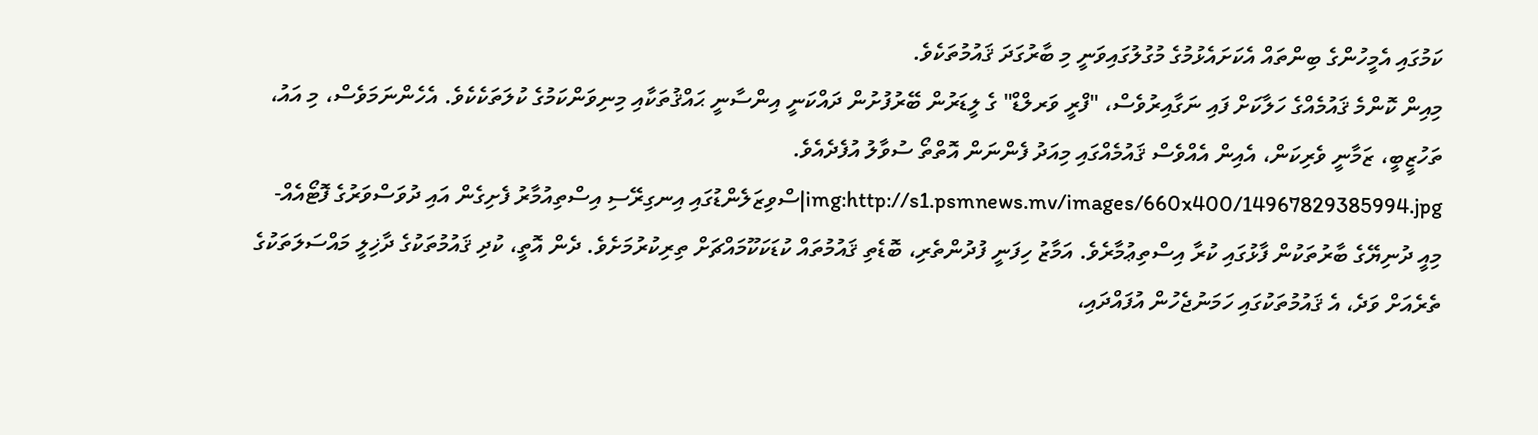ކަމުގައި އެމީހުންގެ ބިންތައް އެކަށައެޅުމުގެ މުގުލުގައިވަނީ މި ބާރުގަދަ ޤައުމުތަކެވެ.
މިއިން ކޮންމެ ޤައުމެއްގެ ހަލާކަށް ފައި ނަގާއިރުވެސް، "ފްރީ ވަރލްޑް" ގެ ލީޑަރުން ބޭރުފުށުން ދައްކަނީ އިންސާނީ ޙައްޤުތަކާއި މިނިވަންކަމުގެ ކުލަތަކެކެވެ. އެހެންނަމަވެސް، މި އައު، ތަހުޒީބީ، ޒަމާނީ ވެރިކަން، އެއިން އެއްވެސް ޤައުމެއްގައި މިއަދު ފެންނަން އޮތްތޯ ސުވާލު އުފެދެއެވެ.
img:http://s1.psmnews.mv/images/660x400/14967829385994.jpg|ސްވިޒަލެންޑުގައި އިނގިރޭސި އިސްތިއުމާރު ފެށިގެން އައި ދުވަސްވަރުގެ ފޮޓޯއެއް-
މިއީ ދުނިޔޭގެ ބާރުތަކުން ފާޅުގައި ކުރާ އިސްތިޢުމާރެވެ. އަމާޒު ހިފަނީ ފުދުންތެރި، ބޮޑެތި ޤައުމުތައް ކުޑަކަކޫމައްޗަށް ތިރިކުރުމަށެވެ. ދެން އޮތީ، ކުދި ޤައުމުތަކުގެ ދާޚިލީ މައްސަލަތަކުގެ ތެރެއަށް ވަދެ، އެ ޤައުމުތަކުގައި ހަމަނުޖެހުން އުފައްދައި،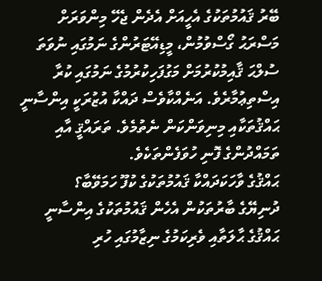ބޭރު ޤައުމުތަކުގެ އެހީއަށް އެދެން ޖެހޭ މިންވަރަށް މަސްރަޙު ގޯސްވުމުން، މީޑިއޭޓަރުންގެ ނަމުގައި ނުވަތަ ސުލްޙަ ޤާއިމުކުރުމަށް މަގުފަހިކުރުމުގެ ނަމުގައި ކުރާ އިސްތިޢުމާރެވެ. އަނެއްކާވެސް ދައްކާ އުޒުރަކީ އިންސާނީ ޙައްޤުތަކާއި މިނިވަންކަން ނެތުމެވެ. ތަރައްޤީ އާއި ތަމައްދުންގެ ފޮނި ހުވަފެންތަކެވެ.
ޙައްޤުގެ ވާހަކަދައްކާ ޤައުމުތަކުގެ ކުފޫ ހަމަވޭބާ؟
ދުނިޔޭގެ ބާރުތަކުން އެހެން ޤައުމުތަކުގެ އިންސާނީ ޙައްޤުގެ ޙާލަތާއި ވެރިކަމުގެ ނިޒާމުގައި ހުރި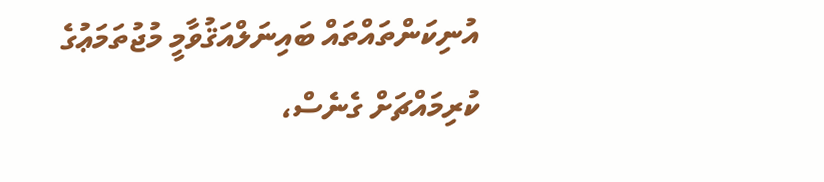އުނިކަންތައްތައް ބައިނަލްއަޤުވާމީ މުޖުތަމަޢުގެ ކުރިމައްޗަށް ގެނެސް،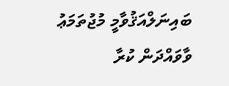ބައިނަލްއަޤުވާމީ މުޖުތަމަޢު ވާވައްދަން ކުރާ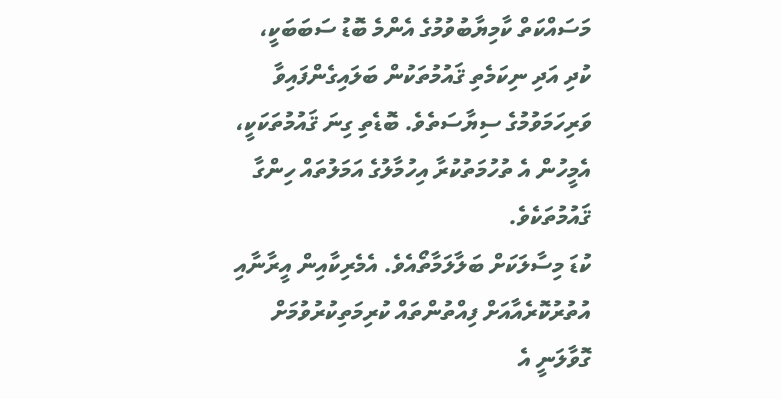މަސައްކަތް ކާމިޔާބުވުމުގެ އެންމެ ބޮޑު ސަބަބަކީ، ކުދި އަދި ނިކަމެތި ޤައުމުތަކުން ބަލައިގެންފައިވާ ވަރިހަމަވުމުގެ ސިޔާސަތެވެ. ބޮޑެތި ގިނަ ޤައުމުތަކަކީ، އެމީހުން އެ ތުހުމަތުކުރާ އިހުމާލުގެ އަމަލުތައް ހިންގާ ޤައުމުތަކެވެ.
ކުޑަ މިސާލަކަށް ބަލާލަމާތޯއެވެ. އެމެރިކާއިން އީރާނާއި އުތުރުކޮރެއާއަށް ފިއްތުންތައް ކުރިމަތިކުރުވުމަށް ގޮވާލަނީ އެ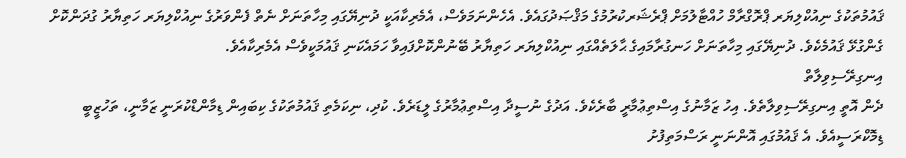ޤައުމުތަކުގެ ނިއުކްލިޔަރ ޕްރޮގްރާމް ހުއްޓާލުމަށް ޕްރެޝަރކުރުމުގެ މަޤްޞަދުގައެވެ. އެހެންނަމަވެސް، އެމެރިކާއަކީ ދުނިޔޭގައި މިހާތަނަށް ނެތް ފެންވަރުގެ ނިއުކްލިޔަރ ހަތިޔާރު ގުދަންކޮށް ގެންގުޅޭ ޤައުމެކެވެ. ދުނިޔޭގައި މިހާތަނަށް ހަނގުރާމައިގެ ޙާލަތެއްގައި ނިއުކްލިޔަރ ހަތިޔާރު ބޭނުންކޮށްފައިވާ ހަމައެކަނި ޤައުމަކީވެސް އެމެރިކާއެވެ.
އިނގިރޭސިވިލާތް
ދެން އޮތީ އިނގިރޭސިވިލާތެވެ. އިހު ޒަމާނުގެ އިސްތިޢުމާރީ ބާރެކެވެ. އަދުގެ ނުސީދާ އިސްތިޢުމާރުގެ ލީޑަރެވެ. ކުދި، ނިކަމެތި ޤައުމުތަކުގެ ކިބައިން ޑިމާންޑްކުރަނީ ޒަމާނީ، ތަހުޒީބީ ޑިމޮކްރަސީއެވެ. އެ ޤައުމުގައި އޮންނަނީ ރަސްމަތިފުށު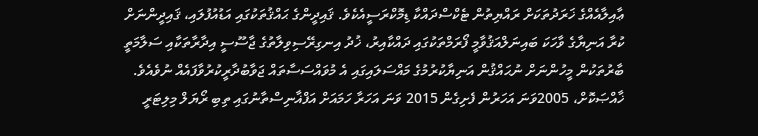ޢާއިލާއެއްގެ ޚަރަދުތަކަށް ރައްޔިތުން ޓެކްސްދައްކާ ޑިމޮކްރަސީއެކެވެ. ޤައިދީންގެ ޙައްޤުތަކުގައި އަޑުއުފުލައި، ޤައިދީންނަށް ކުރާ އަނިޔާގެ ވާހަކަ ބައިނަލްއަޤުވާމީ ފޯރަމްތަކުގައި ދައްކާއިރު، ޚުދު އިނގިރޭސިވިލާތުގެ ޖާސޫސީ އިދާރާތަކާއި ސަލާމަތީ ބާރުތަކުން މީހުންނަށް ނުޙައްޤުން އަނިޔާކުރުމުގެ މައްސަލައިގައި އެ މުވައްސަސާތައް ޖަވާބުދާރީކުރުވާފައެއް ނުވެއެވެ. ޚާއްޞަކޮށް، 2005ވަނަ އަހަރުން ފެށިގެން 2015 ވަނަ އަހަރާ ހަމައަށް އަފްޣާނިސްތާނުގައި ތިބި ރޯޔަލް މިލިޓަރީ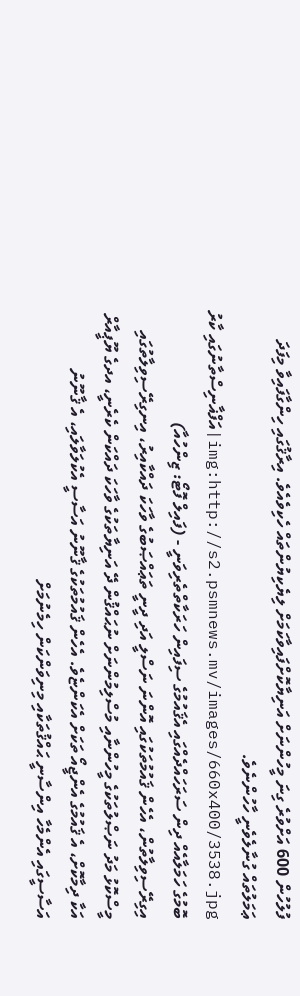ފުލުހުން 600 އަށްވުރެ ގިނަ މީހުންނަށް އަނިޔާކޮށްފައިވާކަމަށް ލިޔެކިޔުންތައް ހެކިވެއެވެ. އިރާޤުގައި ހިންގާފައިވާ މިފަދަ ޢަމަލުތައް ގުނާލެވެނީ ހާހުންނެވެ.
img:http://s2.psmnews.mv/images/660x400/3538.jpg|އަފްޣާނިސްތާނުގައި ކާރު ބޮމުގެ ހަމަލާއެއް ދިން ސަރަހައްދެއްގައި އެޤައުމުގެ ސިފައިން ހަރަކާތްތެރިވަނީ - (ފައިލް ފޮޓޯ: ޒިންހުއާ)
އިގިރޭސިވިލާތުން، އެހެން ޤައުމުތަކުގައި އޮންނަ ނަސްލީ އަދި ދީނީ ތަޢައްޞަބުގެ ވާހަކަ ދައްކާއިރު، އިނގިރޭސިވިލާތުގައި މީސްކޮޅު މަދު ނަޞްލުތަކުގެ މީހުންނާއި މުސްލިމުންނަށް ނުޙައްޤުން ދޭ އަނިޔާތަކުގެ ވާހަކަ ދައްކަން ކެރެނީ، އދގެ ޔޫޕީއާރް އަކާ ދިމާކޮށް، އެ ޤައުމުގެ އެންޖީއޯ ތަކަށް އެކަންޏެވެ. އެހެން ޤައުމުތަކުގެ ޤާނޫނު އަސާސީ އެކުލަވާލައި، އެ ޤާނޫނު އަސާސީގައި އެންމެހާ އިންސާނީ ޙައްޤުތަކާއި މިނިވަންކަން ހިމެނުމަށް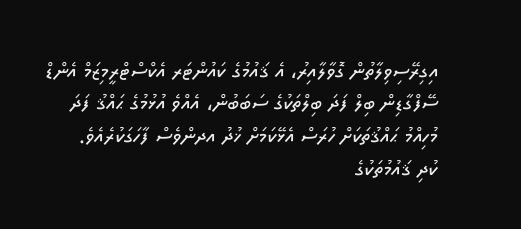އިގިރޭސިވިލާތުން ގޮވާލާއިރު، އެ ޤައުމުގެ ކައުންޓަރ އެކްސްޓްރީމިޒަމް އެންޑް ސޭފްގާޑިން ބިލް ފަދަ ބިލްތަކުގެ ސަބަބުން، އެއްވެ އުޅުމުގެ ޙައްޤު ފަދަ މުހިއްމު ޙައްޤުތަކަށް ހުރަސް އެޅޭކަމަށް ޚުދު އދންވެސް ފާހަގަކުރެއެވެ.
ކުދި ޤައުމުތަކުގެ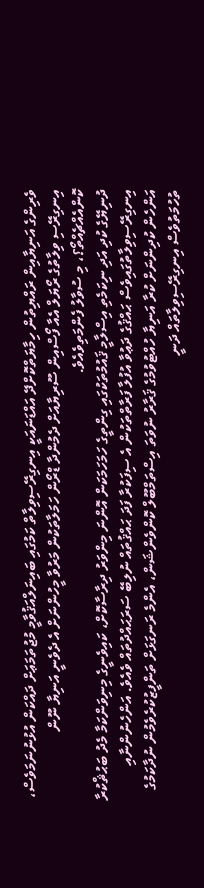ވެރިންގެ އަނިޔާއިން ރައްޔިތުން ހިމާޔަތްކޮށްދޭ އައްޑަނައަކީ އިނގިރޭސިވިލާތް ކަމުގައި ބައިނަލްއަޤުވާމީ މުޖުތަމަޢަށް ދައްކަން އުޅުނުނަމަވެސް، އިނގިރޭސި ވިލާތުގެ ރޯޔަލް އެއާ ފޯސްއިން ސޫރިޔާއަށް ދެމުންދާ ޑްރޯން ހަމަލާތަކުން މަރުވާ މީހުންނަށް އެ ދެވެނީ އަނިޔާ ނޫން ކޮންއެއްޗެއްތޯ؟، މި ސުވާލު ފެންމަތިވެއެވެ.
ދުނިޔޭގެ ކުދި އަދި ނިކަމެތި އިސްލާމީ ޤައުމުތަކުގައި ގިންތީގެ ހަމަހަމަކަން އޮންނަ މިންވަރު ދިރާސާކޮށް، ކައިވެނީގެ މިނިވަންކަމާ މެދު ބަޙުޘްކުރާ އިނގިރޭސިވިލާތުގައިވެސް ޙައްޤުގެ ދަޢުވާ އުފުލާ ފަރާތްތަކުން އެ ސިފަކުރާ ފަދަ ޙައްޤުތައް ނުލިބޭ ސަރަޙައްދުތައް ވެއެވެ. އަންހެނުންނާއި އަންހެން ކުދިންނަށް ކުރާ އަނިޔާ ހުއްޓުވުމުގެ ޤަރާރު ނުވަތަ އިސްތަމްބޫލް ކޮންވެންޝަން، އެންމެ ރަނގަޅަށް ތަންފީޒުކުރެވެމުން ނުދާކަމުގެ ތުހުމަތުވެސް އިނގިރޭސިވިލާތައް ދަނީ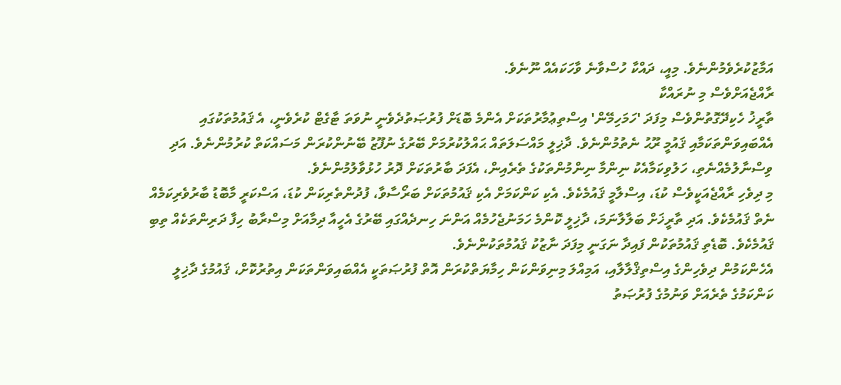އަމާޒުކުރެވެމުންނެވެ. މިއީ، ދައްކާ ހުސްވާނެ ވާހަކައެއް ނޫނެވެ.
ރާއްޖެއަށްވެސް މި ނުރައްކާ
ތާރީޚު ހެކިދޭގޮތުންވެސް މިފަދަ 'ހަމަހިމޭން' އިސްތިޢުމާރުތަކަށް އެންމެ ބޮޑަށް ފުރުޞަތުދެވެނީ ނުވަތަ ޓާގެޓް ކުރެވެނީ، އެ ޤައުމުތަކުގައި އެއްބައިވަންތަކަމާއި ޤައުމީ ރޫޙު ނެތުމުންނެވެ. ދާޚިލީ މައްސަލަތައް ޙައްލުކުރުމަށް ބޭރުގެ ނުފޫޒު ބޭނުންކުރަން މަސައްކަތް ކުރުމުންނެވެ. އަދި ވިސްނާލުމެއްނެތި، ހަލުވިކަމާއެކު ނިންމާ ނިންމުންތަކުގެ ތެރެއިން، އެފަދަ ބާރުތަކަށް ދޮރު ހުޅުވާލުމުންނެވެ.
މި ދިވެހި ރާއްޖެއަކީވެސް ކުޑަ، އިސްލާމީ ޤައުމެކެވެ. އެކި ކަންކަމަށް އެކި ޤައުމުތަކަށް ބަރޯސާވާ، ފުދުންތެރިކަން ކުޑަ، އަސްކަރީ މާބޮޑު ބާރުވެރިކަމެއް ނެތް ޤައުމެކެވެ. އަދި ތާރީޚަށް ބަލާލާނަމަ، ދާޚިލީ ކޮންމެ ހަމަނުޖެހުމެއް އަންނަ ހިނދެއްގައި ބޭރުގެ އެހީއާ ދިމާއަށް މިސްރާބު ހިފާ ދަރިންތަކެއް ތިބި ޤައުމެކެވެ. ބޮޑެތި ޤައުމުތަކުން ފައިދާ ނަގަނީ މިފަދަ ނާޒުކު ޤައުމުތަކުންނެވެ.
އެހެންކަމުން ދިވެހިންގެ އިސްތިޤްލާލާއި، އަމިއްލަ މިނިވަންކަން ހިމާޔަތްކުރަން އޮތް ފުރުޞަތަކީ އެއްބައިވަންތަކަން އިތުރުކޮށް، ޤައުމުގެ ދާޚިލީ ކަންކަމުގެ ތެރެއަށް ވަނުމުގެ ފުރުޞަތު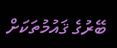ބޭރުގެ ޤައުމުތަކަށް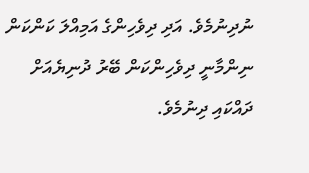ނުދިނުމެވެ. އަދި ދިވެހިންގެ އަމިއްލަ ކަންކަން ނިންމާނީ ދިވެހިންކަން ބޭރު ދުނިޔެއަށް ދައްކައި ދިނުމެވެ.